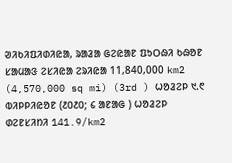ᱣᱤᱠᱤᱯᱤᱰᱤᱭᱟ, ᱨᱟᱲᱟ ᱜᱮᱭᱟᱱ ᱯᱩᱛᱷᱤ ᱠᱷᱚᱱ
ᱥᱟᱢᱟᱝ ᱮᱥᱤᱭᱟ ᱮᱨᱤᱭᱟ 11,840,000 km2 (4,570,000 sq mi) (3rd ) ᱦᱚᱲᱮᱞ ᱑.᱖ ᱵᱤᱞᱞᱤᱭᱚᱱ (᱒᱐᱒᱐; ᱔ ᱟᱱᱟᱜ ) ᱦᱚᱲᱮᱞ ᱰᱮᱱᱥᱤᱴᱤ 141.9/km2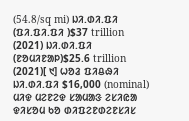(54.8/sq mi) ᱡᱤ.ᱰᱤ.ᱯᱤ (ᱯᱤ.ᱯᱤ.ᱯᱤ )$37 trillion (2021) ᱡᱤ.ᱰᱤ.ᱯᱤ (ᱱᱚᱢᱤᱱᱟᱞ)$25.6 trillion (2021)[ ᱑] ᱦᱚᱲ ᱯᱤᱪᱷᱤ ᱡᱤ.ᱰᱤ.ᱯᱤ $16,000 (nominal) ᱢᱤᱫ ᱢᱮᱱᱮᱫ ᱥᱟᱢᱟᱝ ᱮᱥᱤᱭᱟ ᱫᱤᱥᱚᱢ ᱠᱚ ᱰᱤᱯᱮᱱᱰᱮᱱᱥᱤᱥ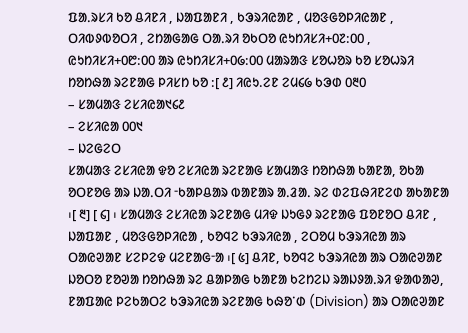ᱯᱟᱹᱨᱥᱤ ᱠᱚ ᱪᱤᱱᱤ , ᱡᱟᱯᱟᱱᱤ , ᱠᱳᱨᱤᱭᱟᱱ , ᱢᱚᱝᱜᱚᱞᱤᱭᱟᱱ , ᱛᱤᱵᱽᱵᱚᱛᱤ , ᱮᱴᱟᱜᱟᱜ ᱛᱟᱹᱨᱤ ᱚᱠᱛᱚ ᱭᱩᱴᱤᱥᱤ+᱐᱗:᱐᱐ , ᱭᱩᱴᱤᱥᱤ+᱐᱘:᱐᱐ ᱟᱨ ᱭᱩᱴᱤᱥᱤ+᱐᱙:᱐᱐ ᱢᱟᱨᱟᱝ ᱥᱚᱦᱚᱨ ᱠᱚ ᱥᱚᱦᱨᱤ ᱴᱚᱴᱷᱟ ᱨᱮᱱᱟᱜ ᱞᱤᱥᱴ ᱠᱚ :[ ᱒] ᱤᱭᱩ.ᱮᱱ ᱮᱢ᱔᱙ ᱠᱳᱰ ᱐᱓᱐
– ᱥᱟᱢᱟᱝ ᱮᱥᱤᱭᱟ᱑᱔᱒
– ᱮᱥᱤᱭᱟ ᱐᱐᱑
– ᱡᱮᱜᱮᱛ
ᱥᱟᱢᱟᱝ ᱮᱥᱤᱭᱟ ᱫᱚ ᱮᱥᱤᱭᱟ ᱨᱮᱱᱟᱜ ᱥᱟᱢᱟᱝ ᱴᱚᱴᱷᱟ ᱠᱟᱱᱟ, ᱚᱠᱟ ᱚᱛᱱᱚᱜ ᱟᱨ ᱡᱟᱹᱛᱤ ᱼᱠᱟᱞᱪᱟᱨ ᱵᱟᱱᱟᱨ ᱟᱹᱲᱟᱹ ᱨᱮ ᱰᱮᱯᱷᱤᱱᱮᱰ ᱟᱠᱟᱱᱟ ᱾[ ᱓] [ ᱔] ᱾ ᱥᱟᱢᱟᱝ ᱮᱥᱤᱭᱟ ᱨᱮᱱᱟᱜ ᱢᱤᱫ ᱡᱩᱜᱽ ᱨᱮᱱᱟᱜ ᱯᱚᱱᱚᱛ ᱪᱤᱱ , ᱡᱟᱯᱟᱱ , ᱢᱚᱝᱜᱚᱞᱤᱭᱟ , ᱠᱚᱧᱮ ᱠᱳᱨᱤᱭᱟ , ᱮᱛᱚᱢ ᱠᱳᱨᱤᱭᱟ ᱟᱨ ᱛᱟᱭᱣᱟᱱ ᱥᱮᱞᱮᱫ ᱢᱮᱱᱟᱜᱼᱟ ᱾[ ᱕] ᱪᱤᱱ, ᱠᱚᱧᱮ ᱠᱳᱨᱤᱭᱟ ᱟᱨ ᱛᱟᱭᱣᱟᱱ ᱡᱚᱛᱚ ᱱᱚᱣᱟ ᱴᱚᱴᱷᱟ ᱨᱮ ᱪᱟᱞᱟᱜ ᱠᱟᱱᱟ ᱠᱮᱴᱮᱡ ᱨᱟᱡᱽᱟᱹᱨᱤ ᱫᱟᱵᱟᱣ, ᱱᱟᱯᱟᱭ ᱞᱮᱠᱟᱛᱮ ᱠᱳᱨᱤᱭᱟ ᱨᱮᱱᱟᱜ ᱠᱷᱚᱸᱰ (Division) ᱟᱨ ᱛᱟᱭᱣᱟᱱ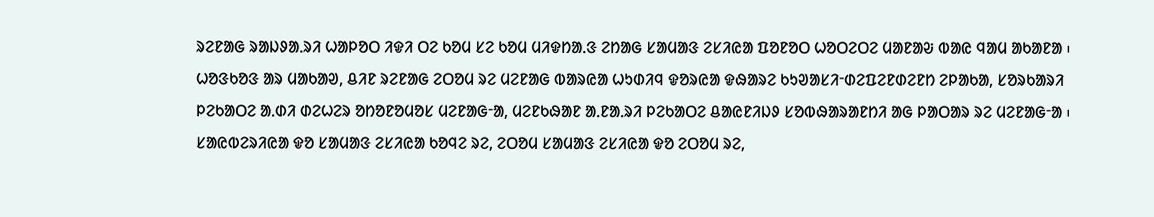ᱨᱮᱱᱟᱜ ᱨᱟᱡᱽᱟᱹᱨᱤ ᱦᱟᱞᱚᱛ ᱤᱫᱤ ᱛᱮ ᱠᱚᱢ ᱥᱮ ᱠᱚᱢ ᱢᱤᱫᱴᱟᱹᱝ ᱮᱴᱟᱜ ᱥᱟᱢᱟᱝ ᱮᱥᱤᱭᱟ ᱯᱚᱱᱚᱛ ᱦᱚᱛᱮᱛᱮ ᱢᱟᱱᱟᱶ ᱵᱟᱭ ᱧᱟᱢ ᱟᱠᱟᱱᱟ ᱾ ᱦᱚᱝᱠᱚᱝ ᱟᱨ ᱢᱟᱠᱟᱣ, ᱪᱤᱱ ᱨᱮᱱᱟᱜ ᱮᱛᱚᱢ ᱨᱮ ᱢᱮᱱᱟᱜ ᱵᱟᱨᱭᱟ ᱦᱩᱰᱤᱧ ᱫᱚᱨᱭᱟ ᱫᱷᱟᱨᱮ ᱠᱩᱣᱟᱥᱤᱼᱰᱮᱯᱮᱱᱰᱮᱱᱴ ᱮᱞᱟᱠᱟ, ᱥᱚᱨᱠᱟᱨᱤ ᱞᱮᱠᱟᱛᱮ ᱟᱹᱰᱤ ᱰᱮᱦᱮᱨ ᱚᱴᱚᱱᱚᱢᱚᱥ ᱢᱮᱱᱟᱜᱼᱟ, ᱢᱮᱱᱠᱷᱟᱱ ᱟᱹᱱᱟᱹᱨᱤ ᱞᱮᱠᱟᱛᱮ ᱪᱟᱭᱱᱤᱡᱽ ᱥᱚᱵᱷᱟᱨᱟᱱᱴᱤ ᱟᱜ ᱞᱟᱛᱟᱨ ᱨᱮ ᱢᱮᱱᱟᱜᱼᱟ ᱾ ᱥᱟᱭᱵᱮᱨᱤᱭᱟ ᱫᱚ ᱥᱟᱢᱟᱝ ᱮᱥᱤᱭᱟ ᱠᱚᱧᱮ ᱨᱮ, ᱮᱛᱚᱢ ᱥᱟᱢᱟᱝ ᱮᱥᱤᱭᱟ ᱫᱚ ᱮᱛᱚᱢ ᱨᱮ,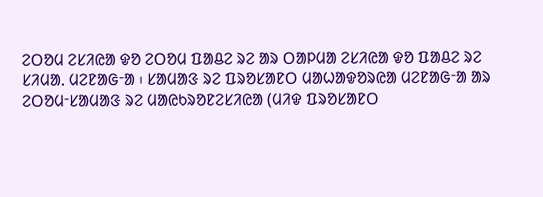ᱮᱛᱚᱢ ᱮᱥᱤᱭᱟ ᱫᱚ ᱮᱛᱚᱢ ᱯᱟᱪᱮ ᱨᱮ ᱟᱨ ᱛᱟᱞᱢᱟ ᱮᱥᱤᱭᱟ ᱫᱚ ᱯᱟᱪᱮ ᱨᱮ ᱥᱤᱢᱟᱹ ᱢᱮᱱᱟᱜᱼᱟ ᱾ ᱥᱟᱢᱟᱝ ᱨᱮ ᱯᱨᱚᱥᱟᱱᱛ ᱢᱟᱦᱟᱫᱚᱨᱭᱟ ᱢᱮᱱᱟᱜᱼᱟ ᱟᱨ ᱮᱛᱚᱢᱼᱥᱟᱢᱟᱝ ᱨᱮ ᱢᱟᱭᱠᱨᱚᱱᱮᱥᱤᱭᱟ (ᱢᱤᱫ ᱯᱨᱚᱥᱟᱱᱛ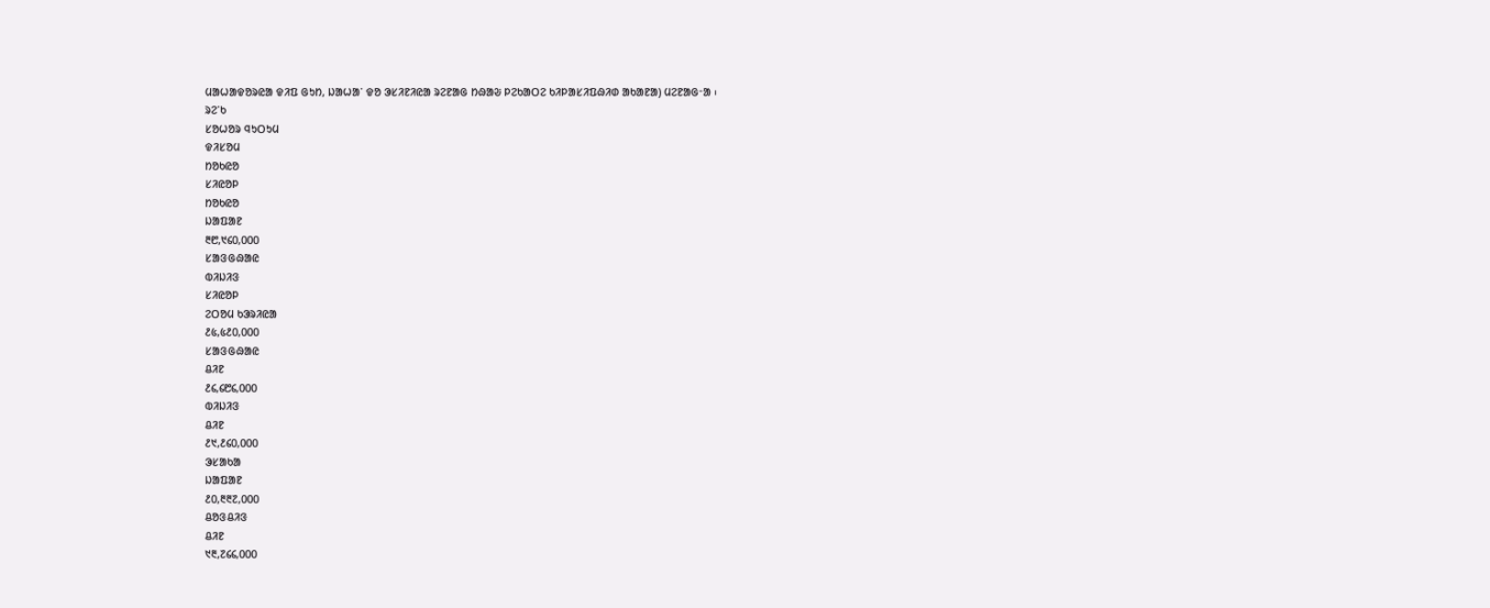ᱢᱟᱦᱟᱫᱚᱨᱭᱟ ᱫᱤᱯ ᱜᱩᱴ, ᱡᱟᱦᱟᱸ ᱫᱚ ᱳᱥᱤᱱᱤᱭᱟ ᱨᱮᱱᱟᱜ ᱴᱷᱟᱶ ᱞᱮᱠᱟᱛᱮ ᱠᱤᱞᱟᱥᱤᱯᱷᱤᱰ ᱟᱠᱟᱱᱟ) ᱢᱮᱱᱟᱜᱼᱟ ᱾
ᱨᱮᱸᱠ
ᱥᱚᱦᱚᱨ ᱧᱩᱛᱩᱢ
ᱫᱤᱥᱚᱢ
ᱴᱚᱠᱭᱚ
ᱥᱤᱭᱚᱞ
ᱴᱚᱠᱭᱚ
ᱡᱟᱯᱟᱱ
᱓᱘,᱑᱔᱐,᱐᱐᱐
ᱥᱟᱝᱜᱷᱟᱭ
ᱵᱤᱡᱤᱝ
ᱥᱤᱭᱚᱞ
ᱮᱛᱚᱢ ᱠᱳᱨᱤᱭᱟ
᱒᱕,᱕᱒᱐,᱐᱐᱐
ᱥᱟᱝᱜᱷᱟᱭ
ᱪᱤᱱ
᱒᱔,᱔᱘᱔,᱐᱐᱐
ᱵᱤᱡᱤᱝ
ᱪᱤᱱ
᱒᱑,᱒᱔᱐,᱐᱐᱐
ᱳᱥᱟᱠᱟ
ᱡᱟᱯᱟᱱ
᱒᱐,᱓᱓᱗,᱐᱐᱐
ᱪᱚᱝᱪᱤᱝ
ᱪᱤᱱ
᱑᱓,᱗᱔᱔,᱐᱐᱐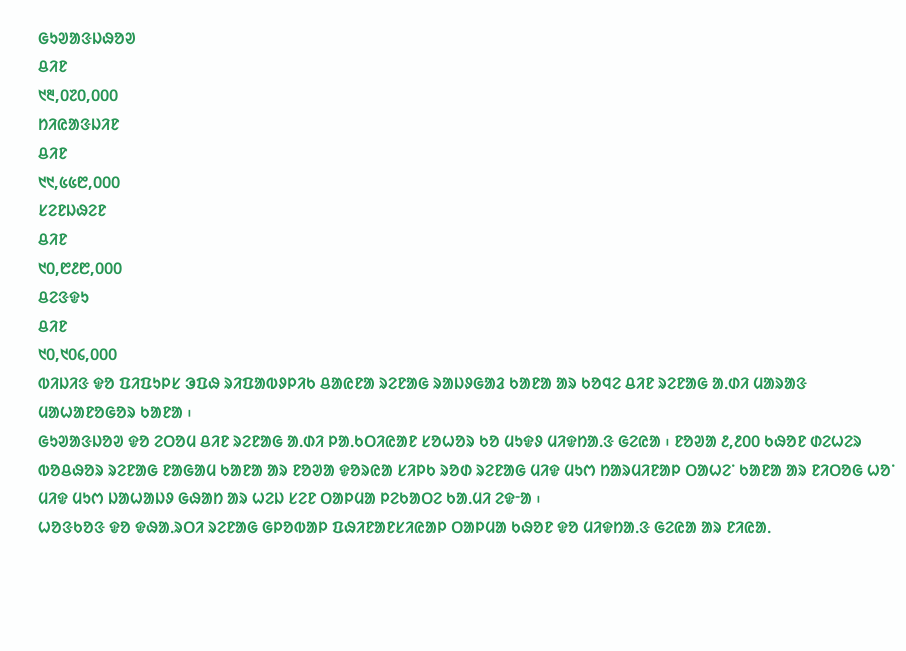ᱜᱩᱣᱟᱝᱡᱷᱚᱣ
ᱪᱤᱱ
᱑᱓,᱐᱗᱐,᱐᱐᱐
ᱴᱤᱭᱟᱝᱡᱤᱱ
ᱪᱤᱱ
᱑᱑,᱕᱕᱘,᱐᱐᱐
ᱥᱮᱱᱡᱷᱮᱱ
ᱪᱤᱱ
᱑᱐,᱘᱒᱘,᱐᱐᱐
ᱪᱮᱝᱫᱩ
ᱪᱤᱱ
᱑᱐,᱑᱐᱔,᱐᱐᱐
ᱵᱤᱡᱤᱝ ᱫᱚ ᱯᱤᱯᱩᱞᱥ ᱳᱯᱷ ᱨᱤᱯᱟᱵᱽᱞᱤᱠ ᱪᱟᱭᱱᱟ ᱨᱮᱱᱟᱜ ᱨᱟᱡᱽᱜᱟᱲ ᱠᱟᱱᱟ ᱟᱨ ᱠᱚᱧᱮ ᱪᱤᱱ ᱨᱮᱱᱟᱜ ᱟᱹᱰᱤ ᱢᱟᱨᱟᱝ ᱢᱟᱦᱟᱱᱚᱜᱚᱨ ᱠᱟᱱᱟ ᱾
ᱜᱩᱣᱟᱝᱡᱚᱣ ᱫᱚ ᱮᱛᱚᱢ ᱪᱤᱱ ᱨᱮᱱᱟᱜ ᱟᱹᱰᱤ ᱞᱟᱹᱠᱛᱤᱭᱟᱱ ᱥᱚᱦᱚᱨ ᱠᱚ ᱢᱩᱫᱽ ᱢᱤᱫᱴᱟᱹᱝ ᱜᱮᱭᱟ ᱾ ᱱᱚᱣᱟ ᱒,᱒᱐᱐ ᱠᱷᱚᱱ ᱰᱮᱦᱮᱨ ᱵᱚᱪᱷᱚᱨ ᱨᱮᱱᱟᱜ ᱱᱟᱜᱟᱢ ᱠᱟᱱᱟ ᱟᱨ ᱱᱚᱣᱟ ᱫᱚᱨᱭᱟ ᱥᱤᱞᱠ ᱨᱚᱰ ᱨᱮᱱᱟᱜ ᱢᱤᱫ ᱢᱩᱬ ᱴᱟᱨᱢᱤᱱᱟᱞ ᱛᱟᱦᱮᱸ ᱠᱟᱱᱟ ᱟᱨ ᱱᱤᱛᱚᱜ ᱦᱚᱸ ᱢᱤᱫ ᱢᱩᱬ ᱡᱟᱦᱟᱡᱽ ᱜᱷᱟᱴ ᱟᱨ ᱦᱮᱡ ᱥᱮᱱ ᱛᱟᱞᱢᱟ ᱞᱮᱠᱟᱛᱮ ᱠᱟᱹᱢᱤ ᱮᱫᱼᱟ ᱾
ᱦᱚᱝᱠᱚᱝ ᱫᱚ ᱫᱷᱟᱹᱨᱛᱤ ᱨᱮᱱᱟᱜ ᱜᱞᱚᱵᱟᱞ ᱯᱷᱤᱱᱟᱱᱥᱤᱭᱟᱞ ᱛᱟᱞᱢᱟ ᱠᱷᱚᱱ ᱫᱚ ᱢᱤᱫᱴᱟᱹᱝ ᱜᱮᱭᱟ ᱟᱨ ᱱᱤᱭᱟᱹ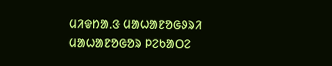ᱢᱤᱫᱴᱟᱹᱝ ᱢᱟᱦᱟᱱᱚᱜᱽᱨᱤ ᱢᱟᱦᱟᱱᱚᱜᱚᱨ ᱞᱮᱠᱟᱛᱮ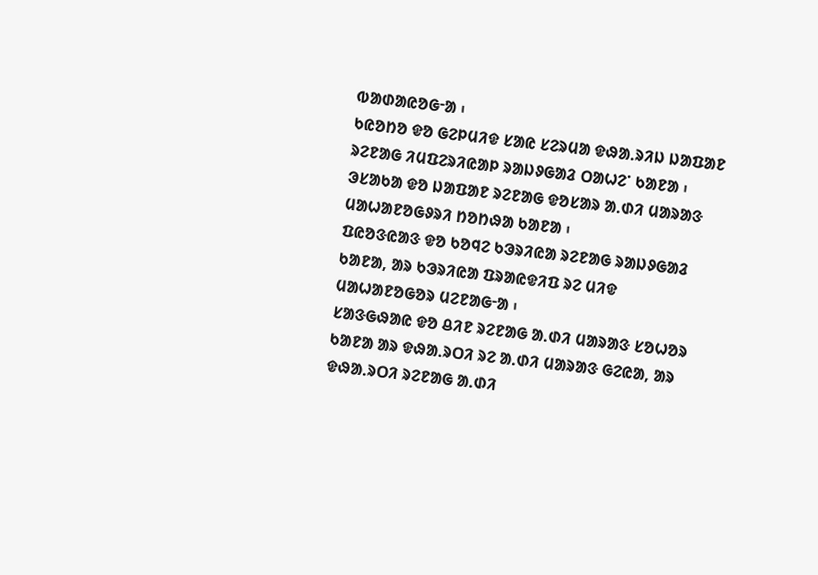ᱵᱟᱰᱟᱭᱚᱜᱼᱟ ᱾
ᱠᱭᱚᱴᱚ ᱫᱚ ᱜᱮᱞᱢᱤᱫ ᱥᱟᱭ ᱥᱮᱨᱢᱟ ᱫᱷᱟᱹᱨᱤᱡ ᱡᱟᱯᱟᱱ ᱨᱮᱱᱟᱜ ᱤᱢᱯᱮᱨᱤᱭᱟᱞ ᱨᱟᱡᱽᱜᱟᱲ ᱛᱟᱦᱮᱸ ᱠᱟᱱᱟ ᱾
ᱳᱥᱟᱠᱟ ᱫᱚ ᱡᱟᱯᱟᱱ ᱨᱮᱱᱟᱜ ᱫᱚᱥᱟᱨ ᱟᱹᱰᱤ ᱢᱟᱨᱟᱝ ᱢᱟᱦᱟᱱᱚᱜᱽᱨᱤ ᱴᱚᱴᱷᱟ ᱠᱟᱱᱟ ᱾
ᱯᱭᱚᱝᱭᱟᱝ ᱫᱚ ᱠᱚᱧᱮ ᱠᱳᱨᱤᱭᱟ ᱨᱮᱱᱟᱜ ᱨᱟᱡᱽᱜᱟᱲ ᱠᱟᱱᱟ, ᱟᱨ ᱠᱳᱨᱤᱭᱟ ᱯᱨᱟᱭᱫᱤᱯ ᱨᱮ ᱢᱤᱫ ᱢᱟᱦᱟᱱᱚᱜᱚᱨ ᱢᱮᱱᱟᱜᱼᱟ ᱾
ᱥᱟᱝᱜᱷᱟᱭ ᱫᱚ ᱪᱤᱱ ᱨᱮᱱᱟᱜ ᱟᱹᱰᱤ ᱢᱟᱨᱟᱝ ᱥᱚᱦᱚᱨ ᱠᱟᱱᱟ ᱟᱨ ᱫᱷᱟᱹᱨᱛᱤ ᱨᱮ ᱟᱹᱰᱤ ᱢᱟᱨᱟᱝ ᱜᱮᱭᱟ, ᱟᱨ ᱫᱷᱟᱹᱨᱛᱤ ᱨᱮᱱᱟᱜ ᱟᱹᱰᱤ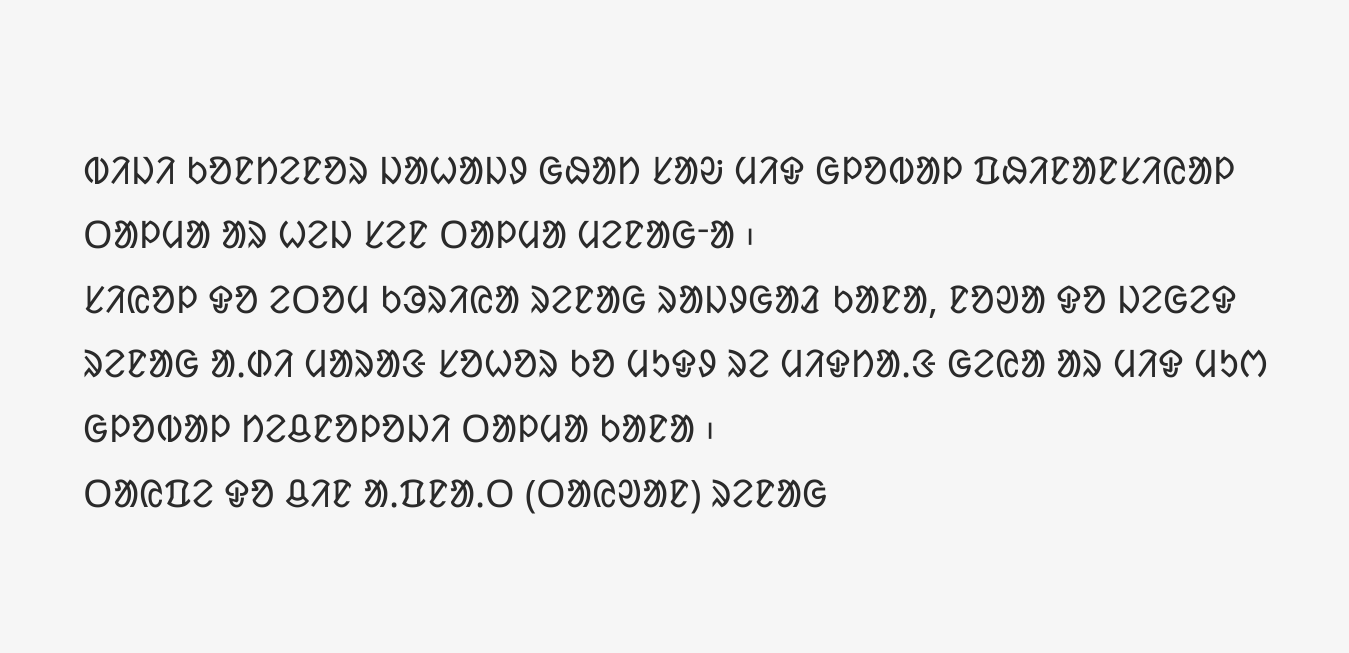ᱵᱤᱡᱤ ᱠᱚᱱᱴᱮᱱᱚᱨ ᱡᱟᱦᱟᱡᱽ ᱜᱷᱟᱴ ᱥᱟᱶ ᱢᱤᱫ ᱜᱞᱚᱵᱟᱞ ᱯᱷᱤᱱᱟᱱᱥᱤᱭᱟᱞ ᱛᱟᱞᱢᱟ ᱟᱨ ᱦᱮᱡ ᱥᱮᱱ ᱛᱟᱞᱢᱟ ᱢᱮᱱᱟᱜᱼᱟ ᱾
ᱥᱤᱭᱚᱞ ᱫᱚ ᱮᱛᱚᱢ ᱠᱳᱨᱤᱭᱟ ᱨᱮᱱᱟᱜ ᱨᱟᱡᱽᱜᱟᱲ ᱠᱟᱱᱟ, ᱱᱚᱣᱟ ᱫᱚ ᱡᱮᱜᱮᱫ ᱨᱮᱱᱟᱜ ᱟᱹᱰᱤ ᱢᱟᱨᱟᱝ ᱥᱚᱦᱚᱨ ᱠᱚ ᱢᱩᱫᱽ ᱨᱮ ᱢᱤᱫᱴᱟᱹᱝ ᱜᱮᱭᱟ ᱟᱨ ᱢᱤᱫ ᱢᱩᱬ ᱜᱞᱚᱵᱟᱞ ᱴᱮᱪᱱᱚᱞᱚᱡᱤ ᱛᱟᱞᱢᱟ ᱠᱟᱱᱟ ᱾
ᱛᱟᱭᱯᱮ ᱫᱚ ᱪᱤᱱ ᱟᱹᱯᱱᱟᱹᱛ (ᱛᱟᱭᱣᱟᱱ) ᱨᱮᱱᱟᱜ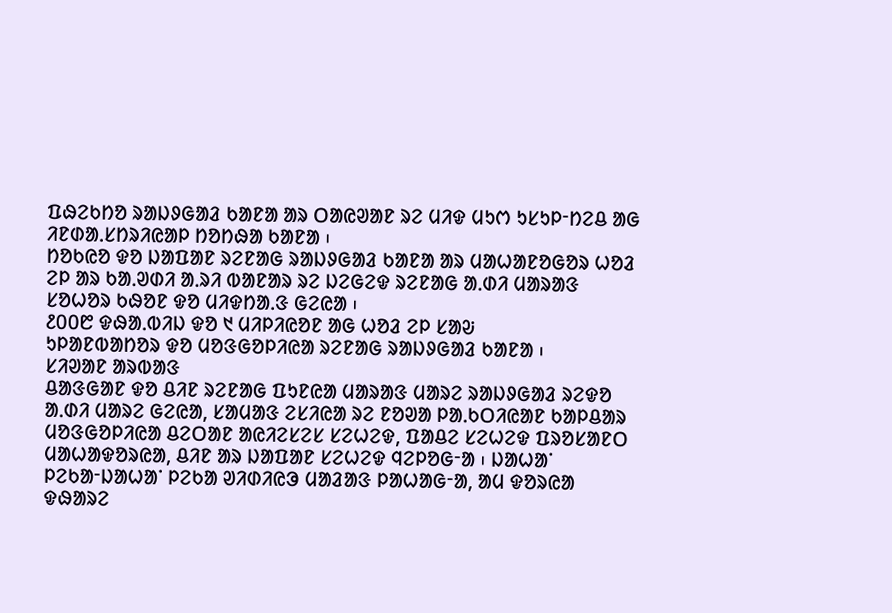ᱯᱷᱮᱠᱴᱚ ᱨᱟᱡᱽᱜᱟᱲ ᱠᱟᱱᱟ ᱟᱨ ᱛᱟᱭᱣᱟᱱ ᱨᱮ ᱢᱤᱫ ᱢᱩᱬ ᱩᱥᱩᱞᱼᱴᱮᱪ ᱟᱜ ᱤᱱᱰᱟᱹᱥᱴᱨᱤᱭᱟᱞ ᱴᱚᱴᱷᱟ ᱠᱟᱱᱟ ᱾
ᱴᱚᱠᱭᱚ ᱫᱚ ᱡᱟᱯᱟᱱ ᱨᱮᱱᱟᱜ ᱨᱟᱡᱽᱜᱟᱲ ᱠᱟᱱᱟ ᱟᱨ ᱢᱟᱦᱟᱱᱚᱜᱚᱨ ᱦᱚᱲ ᱮᱞ ᱟᱨ ᱠᱟᱹᱣᱰᱤ ᱟᱹᱨᱤ ᱵᱟᱱᱟᱨ ᱨᱮ ᱡᱮᱜᱮᱫ ᱨᱮᱱᱟᱜ ᱟᱹᱰᱤ ᱢᱟᱨᱟᱝ ᱥᱚᱦᱚᱨ ᱠᱷᱚᱱ ᱫᱚ ᱢᱤᱫᱴᱟᱹᱝ ᱜᱮᱭᱟ ᱾
᱒᱐᱐᱘ ᱫᱷᱟᱹᱵᱤᱡ ᱫᱚ ᱑ ᱢᱤᱞᱤᱭᱚᱱ ᱟᱜ ᱦᱚᱲ ᱮᱞ ᱥᱟᱶ
ᱩᱞᱟᱱᱵᱟᱴᱚᱨ ᱫᱚ ᱢᱚᱝᱜᱚᱞᱤᱭᱟ ᱨᱮᱱᱟᱜ ᱨᱟᱡᱽᱜᱟᱲ ᱠᱟᱱᱟ ᱾
ᱥᱤᱣᱟᱱ ᱟᱨᱵᱟᱝ
ᱪᱟᱝᱜᱟᱱ ᱫᱚ ᱪᱤᱱ ᱨᱮᱱᱟᱜ ᱯᱩᱱᱭᱟ ᱢᱟᱨᱟᱝ ᱢᱟᱨᱮ ᱨᱟᱡᱽᱜᱟᱲ ᱨᱮᱫᱚ ᱟᱹᱰᱤ ᱢᱟᱨᱮ ᱜᱮᱭᱟ, ᱥᱟᱢᱟᱝ ᱮᱥᱤᱭᱟ ᱨᱮ ᱱᱚᱣᱟ ᱞᱟᱹᱠᱛᱤᱭᱟᱱ ᱠᱟᱞᱪᱟᱨ
ᱢᱚᱝᱜᱚᱞᱤᱭᱟ ᱪᱮᱛᱟᱱ ᱟᱭᱤᱮᱥᱮᱥ ᱥᱮᱦᱮᱫ, ᱯᱟᱪᱮ ᱥᱮᱦᱮᱫ ᱯᱨᱚᱥᱟᱱᱛ ᱢᱟᱦᱟᱫᱚᱨᱭᱟ, ᱪᱤᱱ ᱟᱨ ᱡᱟᱯᱟᱱ ᱥᱮᱦᱮᱫ ᱧᱮᱞᱚᱜᱼᱟ ᱾ ᱡᱟᱦᱟᱸ ᱞᱮᱠᱟᱼᱡᱟᱦᱟᱸ ᱞᱮᱠᱟ ᱣᱤᱰᱤᱭᱳ ᱢᱟᱲᱟᱝ ᱞᱟᱦᱟᱜᱼᱟ, ᱟᱢ ᱫᱚᱨᱭᱟ ᱫᱷᱟᱨᱮ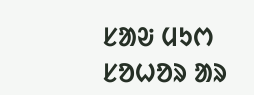ᱥᱟᱶ ᱢᱩᱬ ᱥᱚᱦᱚᱨ ᱟᱨ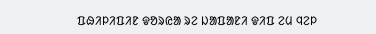ᱯᱷᱤᱞᱤᱯᱤᱱ ᱫᱚᱨᱭᱟ ᱨᱮ ᱡᱟᱯᱟᱱᱤ ᱫᱤᱯ ᱮᱢ ᱧᱮᱞ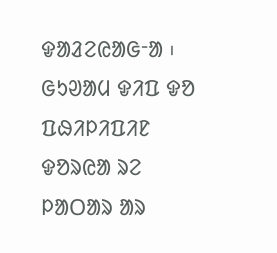ᱫᱟᱲᱮᱭᱟᱜᱼᱟ ᱾ ᱜᱩᱣᱟᱢ ᱫᱤᱯ ᱫᱚ ᱯᱷᱤᱞᱤᱯᱤᱱ ᱫᱚᱨᱭᱟ ᱨᱮ ᱞᱟᱛᱟᱨ ᱟᱨ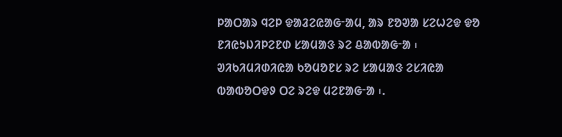ᱞᱟᱛᱟᱨ ᱧᱮᱞ ᱫᱟᱲᱮᱭᱟᱜᱼᱟᱢ, ᱟᱨ ᱱᱚᱣᱟ ᱥᱮᱦᱮᱫ ᱫᱚ ᱱᱤᱭᱩᱡᱤᱞᱮᱱᱰ ᱥᱟᱢᱟᱝ ᱨᱮ ᱪᱟᱵᱟᱜᱼᱟ ᱾
ᱣᱤᱠᱤᱢᱤᱰᱤᱭᱟ ᱠᱚᱢᱚᱱᱥ ᱨᱮ ᱥᱟᱢᱟᱝ ᱮᱥᱤᱭᱟ
ᱵᱟᱵᱚᱛᱫᱽ ᱛᱮ ᱨᱮᱫ ᱢᱮᱱᱟᱜᱼᱟ ᱾.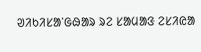ᱣᱤᱠᱤᱥᱟᱸᱜᱷᱟᱨ ᱨᱮ ᱥᱟᱢᱟᱝ ᱮᱥᱤᱭᱟ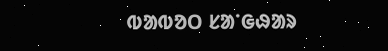ᱵᱟᱵᱚᱛ ᱥᱟᱸᱜᱷᱟᱨ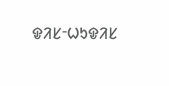ᱫᱤᱥᱼᱦᱩᱫᱤᱥ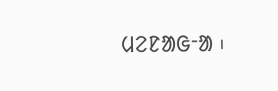ᱢᱮᱱᱟᱜᱼᱟ ᱾